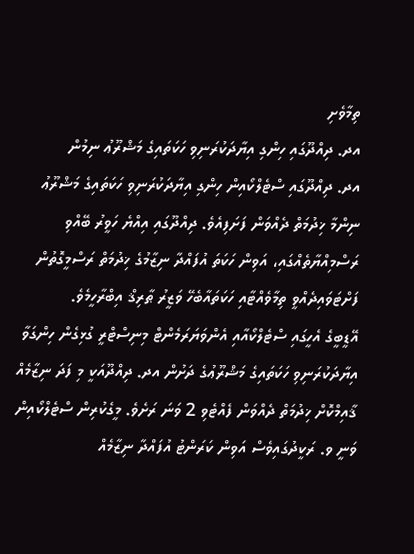ތިމާވެށި
އދ. ދިއްދޫގައި ހިންގި އިޔާދަކުރަނިވި ހަކަތައިގެ މަޝްރޫޢު ނިމުން
އދ. ދިއްދޫގައި ސްޓެލްކޯއިން ހިންގި އިޔާދަކުރަނިވި ހަކަތައިގެ މަޝްރޫޢު ނިންމާ ޚިދުމަތް ދެއްވަން ފަށަފިއެވެ. ދިއްދޫގައި އިއްޔެ ހަވީރު ބޭއްވި ރަސްމިއްޔާތެއްގައި، އަވިން ހަކަތަ އުފައްދާ ނިޒާމުގެ ޚިދުމަތް ރަސްމީގޮތުން ފަށްޓަވައިދެއްވީ ތިމާވެއްޓާއި ހަކަތައާބެހޭ ވަޒީރު ޠާރިޤް އިބްރާހީމެވެ.
އޭޑީބީގެ އެހީގައި ސްޓެލްކޯއާއި އެންވަޔަރަމެންޓް މިނިސްޓްރީ ގުޅިގެން ހިންގަވާ އިޔާދަކުރަނިވި ހަކަތައިގެ މަޝްރޫޢުގެ ދަށުން އދ. ދިއްދޫއަކީ މި ފަދަ ނިޒާމެއް ޤާއިމްކޮށް ޚިދުމަތް ދެއްވަން ފެއްޓެވި 2 ވަނަ ރަށެވެ. މީގެކުރިން ސްޓެލްކޯއިން ވަނީ ވ. ރަކީދުގައިވެސް އަވިން ކަރަންޓު އުފައްދާ ނިޒާމެއް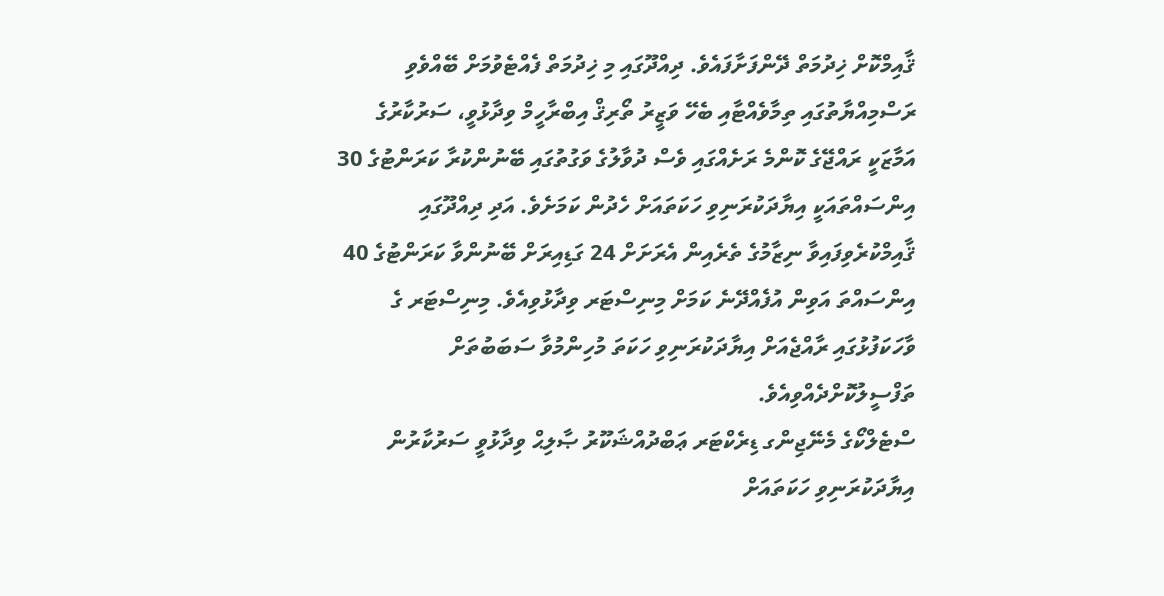ޤާއިމްކޮށް ޚިދުމަތް ދޭންފަށާފައެވެ. ދިއްދޫގައި މި ޚިދުމަތް ފެއްޓެވުމަށް ބޭއްވެވި ރަސްމިއްޔާތުގައި ތިމާވެއްޓާއި ބެހޭ ވަޒީރު ތޯރިޤް އިބްރާހީމް ވިދާޅުވީ، ސަރުކާރުގެ އަމާޒަކީ ރައްޖޭގެ ކޮންމެ ރަށެއްގައި ވެސް ދުވާލުގެ ވަގުތުގައި ބޭނުންކުރާ ކަރަންޓުގެ 30 އިންސައްތައަކީ އިޔާދަކުރަނިވި ހަކަތައަށް ހެދުން ކަމަށެވެ. އަދި ދިއްދޫގައި ޤާއިމްކުރެވިފައިވާ ނިޒާމުގެ ތެރެއިން އެރަށަށް 24 ގަޑިއިރަށް ބޭނުންވާ ކަރަންޓުގެ 40 އިންސައްތަ އަވިން އުފެއްދޭނެ ކަމަށް މިނިސްޓަރ ވިދާޅުވިއެވެ. މިނިސްޓަރ ގެ ވާހަކަފުޅުގައި ރާއްޖެއަށް އިޔާދަކުރަނިވި ހަކަތަ މުހިންމުވާ ސަބަބުތަށް ތަފްސީލުކޮށްދެއްވިއެވެ.
ސްޓެލްކޯގެ މެނޭޖިންގ ޑިރެކްޓަރ ޢަބްދުއްޝަކޫރު ޞާލިޙް ވިދާޅުވީ ސަރުކާރުން އިޔާދަކުރަނިވި ހަކަތައަށް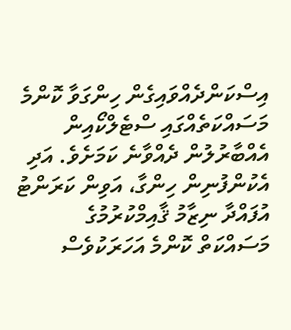އިސްކަންދެއްވައިގެން ހިންގަވާ ކޮންމެ މަސައްކަތެއްގައި ސްޓެލްކޯއިން އެއްބާރުލުން ދެއްވާނެ ކަމަށެވެ. އަދި އެކުންފުނިން ހިންގާ، އަވިން ކަރަންޓު އުފައްދާ ނިޒާމު ޤާއިމްކުރުމުގެ މަސައްކަތް ކޮންމެ އަހަރަކުވެސް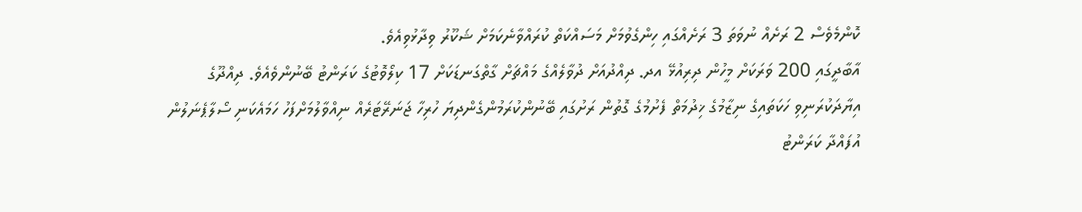ކޮންމެވެސް 2 ރަށެއް ނުވަތަ 3 ރަށެއްގައި ހިންގެވުމަށް މަސައްކަތް ކުރައްވާނެކަމަށް ޝަކޫރު ވިދާޅުވިއެވެ.
އާބާދީގައި 200 ވަރަކަށް މީހުން ދިރިއުޅޭ އދ. ދިއްދުއަށް ދުވާލެއްގެ މައްޗަށް ގާތްގަނޑަކަށް 17 ކިލޯވޮޓުގެ ކަރަންޓު ބޭނުންވެއެވެ. ދިއްދޫގެ އިޔާދަކުރަނިވި ހަކަތައިގެ ނިޒާމުގެ ޚިދުމަތް ފެށުމުގެ ގޮތުން ރަށުގައި ބޭނުންކުރަމުންގެންދިޔަ ހުރިހާ ޖަނަރޭޓަރެއް ނިއްވާލުމަށްފަހު ހަމައެކަނި ސޯލާޕެނަލުން އުފައްދާ ކަރަންޓު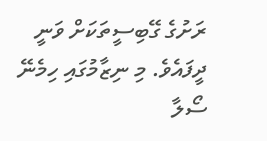ރަށުގެ ގޭބިސީތަކަށް ވަނީ ދީފައެވެ. މި ނިޒާމުގައި ހިމެނޭ ސޯލާ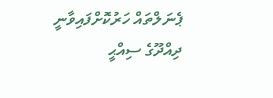ޕެނަލްތައް ހަރުކޮށްފައިވާނީ ދިއްދޫގެ ސިއްޙީ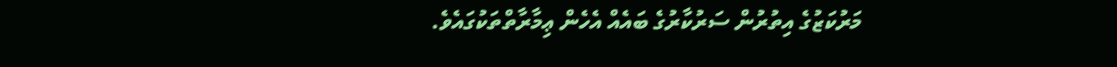މަރުކަޒުގެ އިތުރުން ސަރުކާރުގެ ބައެއް އެހެން ޢިމާރާތްތަކުގައެވެ.